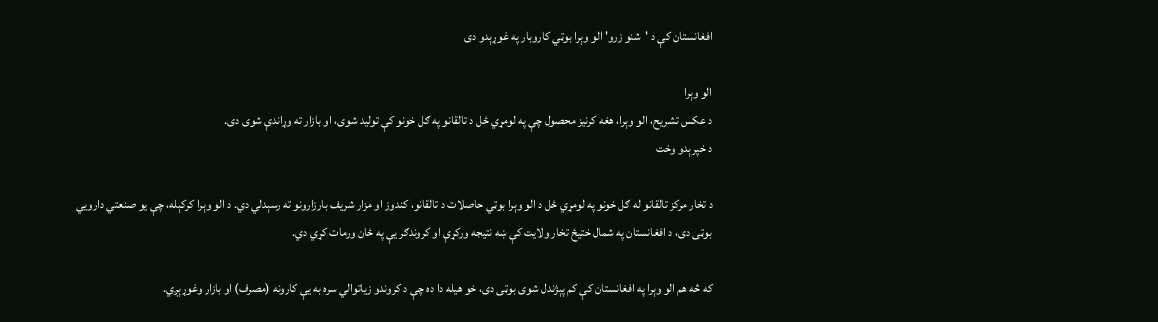افغانستان کې د 'شنو زرو' الو وېرا بوټي کاروبار په غوړېدو دی

الو وېرا
د عکس تشریح، الو وېرا، هغه کرنیز محصول چې په لومړي ځل د تالقانو په ګل خونو کې تولید شوی، او بازار ته وړاندې شوی دی.
د خپرېدو وخت

د تخار مرکز تالقانو له ګل خونو په لومړي ځل د الو وېرا بوټي حاصلات د تالقانو، کندوز او مزار شریف بارزارونو ته رسېدلي دي. د الو وېرا کرکېله، چې یو صنعتي دارویي بوټی دی، د افغانستان په شمال ختیځ تخار ولایت کې ښه نتیجه ورکړې او کروندګر یې په ځان ورمات کړي دي.

که څه هم الو وېرا په افغانستان کې کم پېژندل شوی بوټی دی، خو هیله دا ده چې د کروندو زیاتوالي سره به یې کارونه (مصرف) او بازار وغوړېږي.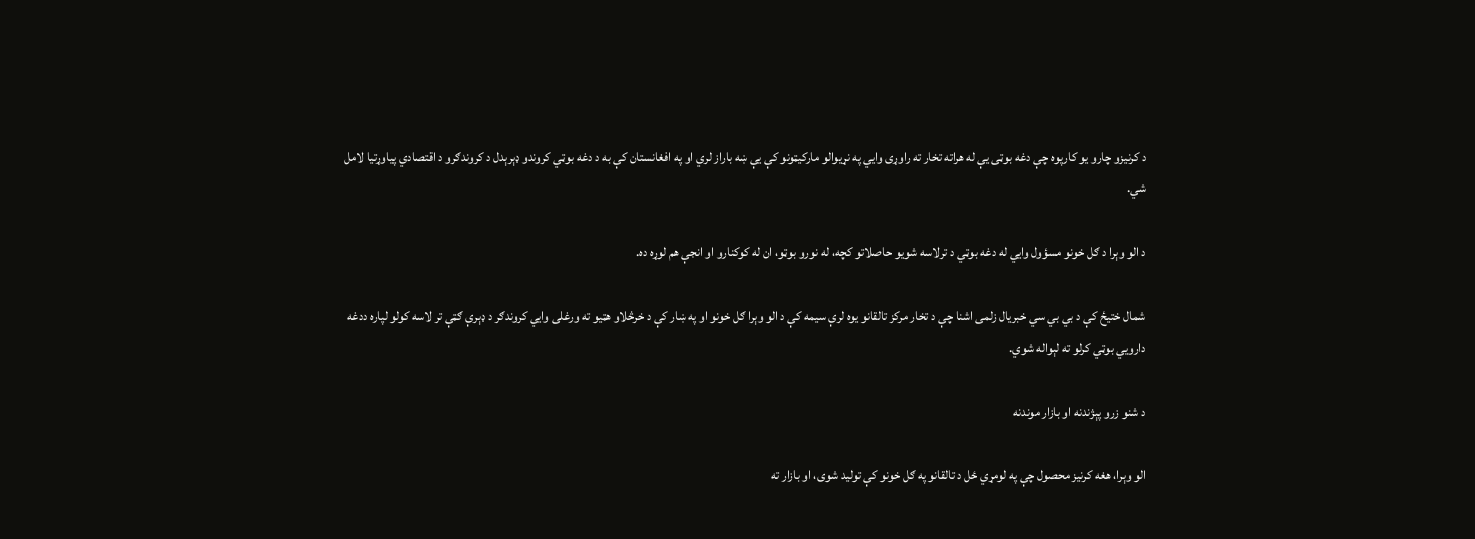د کرنيزو چارو یو کارپوه چې دغه بوټی یې له هراته تخار ته راوړی وايي په نړیوالو مارکیټونو کې یې ښه باراز لري او په افغانستان کې به د دغه بوټي کروندو ډېرېدل د کروندګرو د اقتصادي پیاوړتیا لامل شي.

د الو وېرا د ګل خونو مسؤول وايي له دغه بوټي د ترلاسه شویو حاصلاتو کچه، له نورو بوټو، ان له کوکنارو او انجې هم لوړه ده.

شمال ختیځ کې د بي بي سي خبریال زلمی اشنا چې د تخار مرکز تالقانو یوه لرې سیمه کې د الو وېرا ګل خونو او په ښار کې د خرڅلاو هټیو ته ورغلی وايي کروندګر د ډېرې ګټې تر لاسه کولو لپاره ددغه دارويي بوټي کرلو ته لېواله شوي.

د شنو زرو پېژندنه او بازار موندنه

الو وېرا، هغه کرنیز محصول چې په لومړي ځل د تالقانو په ګل خونو کې تولید شوی، او بازار ته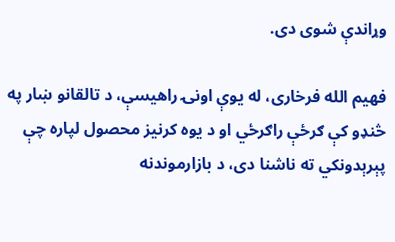وړاندې شوی دی.

فهیم الله فرخاری، له یوې اونۍ راهیسې، د تالقانو ښار په څنډو کې ګرځې راګرځي او د یوه کرنیز محصول لپاره چې پېرېدونکي ته ناشنا دی، د بازارموندنه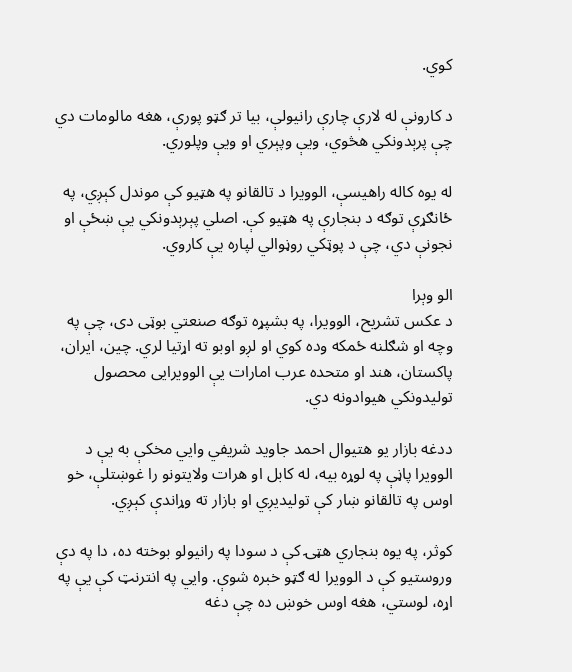کوي.

د کارونې له لارې چارې رانیولې، بیا تر ګټو پورې، هغه مالومات دي چې پرېدونکي هڅوي، ویې وپېري او ویې وپلوري.

له یوه کاله راهیسې، الوویرا د تالقانو په هټیو کې موندل کېږي، په ځانګړې توګه د بنجارې په هټیو کې. اصلي پېرېدونکي یې ښځې او نجونې دي، چې د پوټکي روڼوالي لپاره یې کاروي.

الو وېرا
د عکس تشریح، الوویرا، په بشپړه توګه صنعتي بوټی دی، چې په وچه او شګلنه ځمکه وده کوي او لږو اوبو ته اړتیا لري. چین، ایران، پاکستان، هند او متحده عرب امارات یې الوویرایی محصول تولیدونکي هیوادونه دي.

ددغه بازار یو هتیوال احمد جاوید شریفي وايي مخکې به یې د الوویرا پاڼې په لوړه بیه، له کابل او هرات ولایتونو را غوښتلې، خو اوس په تالقانو ښار کې تولیدیږي او بازار ته وړاندې کېږي.

کوثر، په یوه بنجاري هټۍ کې د سودا په رانیولو بوخته ده، دا په دې وروستیو کې د الوویرا له ګټو خبره شوې. وايي په انترنټ کې یې په اړه، لوستي، هغه اوس خوښ ده چې دغه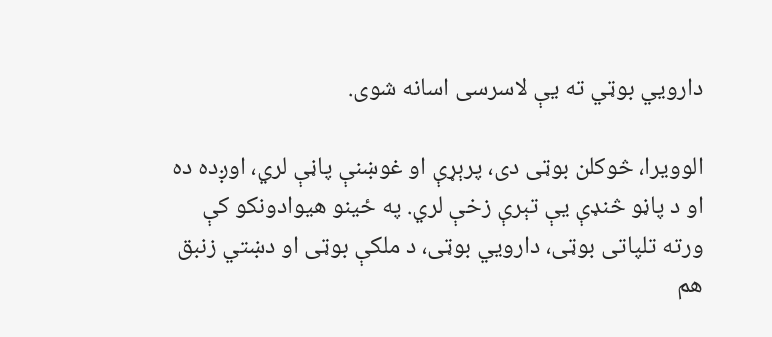دارويي بوټي ته یې لاسرسی اسانه شوی.

الوویرا، څوکلن بوټی دی، پرېړې او غوښنې پاڼې لري، اوږده ده او د پاڼو څنډې یې تېرې زخې لري. په ځینو هیوادونکو کې ورته تلپاتی بوټی، دارویي بوټی، د ملکې بوټی او دښتي زنبق هم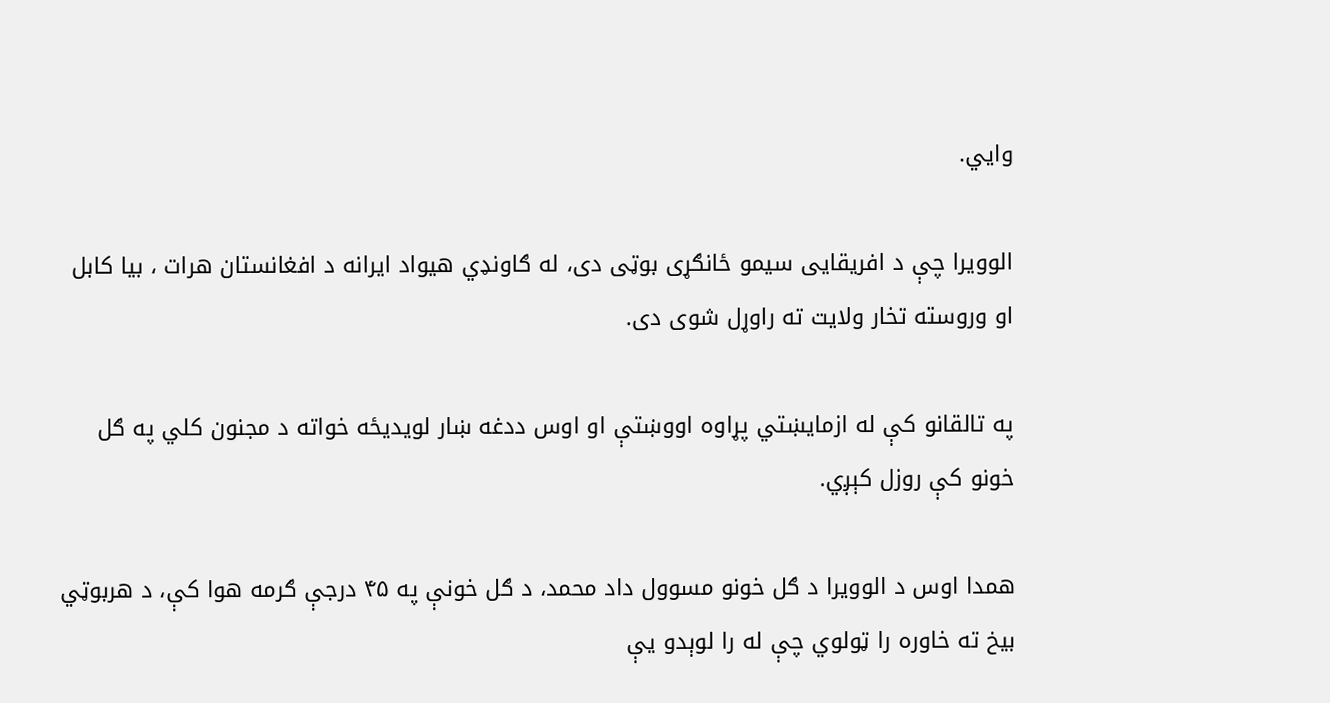وايي.

الوویرا چې د افریقایی سیمو ځانګړی بوټی دی، له ګاونډي هیواد ایرانه د افغانستان هرات ، بیا کابل او وروسته تخار ولایت ته راوړل شوی دی.

په تالقانو کې له ازمایښتي پړاوه اووښتې او اوس ددغه ښار لویدیځه خواته د مجنون کلي په ګل خونو کې روزل کېږي.

همدا اوس د الوویرا د ګل خونو مسوول داد محمد، د ګل خونې په ۴۵ درجې ګرمه هوا کې، د هربوټي بیخ ته خاوره را ټولوي چې له را لوېدو یې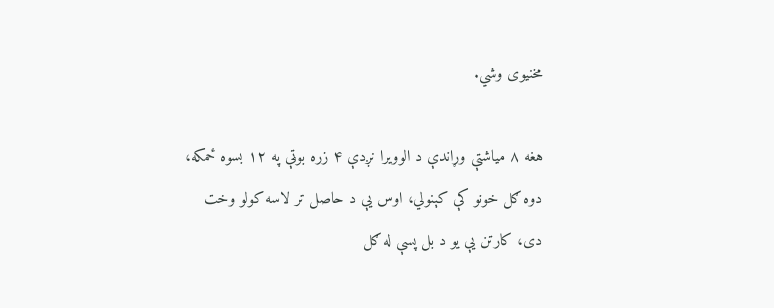مخنیوی وشي.

هغه ۸ میاشتې وړاندې د الوویرا نږدې ۴ زره بوټې په ۱۲ بسوه ځمکه، دوه ګل خونو کې کېنولي، اوس یې د حاصل تر لاسه کولو وخت دی، کارتن یې یو د بل پسې له ګل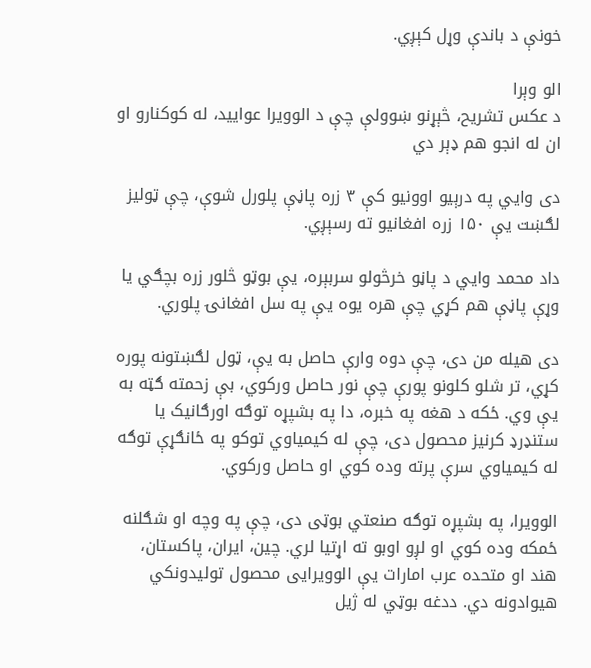خونې د باندې وړل کېږي.

الو وېرا
د عکس تشریح، څېړنو ښوولې چې د الوویرا عوایید، له کوکنارو او ان له انجو هم ډېر دي

دی وايي په درېیو اوونیو کې ۳ زره پاڼې پلورل شوې، چې ټولیز لګښت یې ۱۵۰ زره افغانیو ته رسېږي.

داد محمد وايي د پاڼو خرڅولو سربېره، یې بوټو څلور زره بچګي یا وړې پاڼې هم کړي چې هره یوه یې په سل افغانۍ پلوري.

دی هیله من دی، چې دوه وارې حاصل به یې، ټول لګښتونه پوره کړي، تر شلو کلونو پورې چې نور حاصل ورکوي، بې زحمته ګټه به یې وي. ځکه د هغه په خبره، دا په بشپړه توګه اورګانیک یا ستنډرډ کرنیز محصول دی، چې له کیمیاوي توکو په ځانګړې توګه له کیمیاوي سرې پرته وده کوي او حاصل ورکوي.

الوویرا، په بشپړه توګه صنعتي بوټی دی، چې په وچه او شګلنه ځمکه وده کوي او لږو اوبو ته اړتیا لري. چین، ایران، پاکستان، هند او متحده عرب امارات یې الوویرایی محصول تولیدونکي هیوادونه دي. ددغه بوټي له ژیل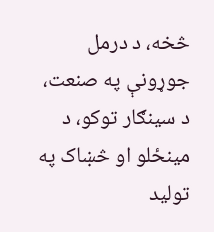څخه، د درمل جوړونې په صنعت، د سینګار توکو، د مینځلو او څښاک په تولید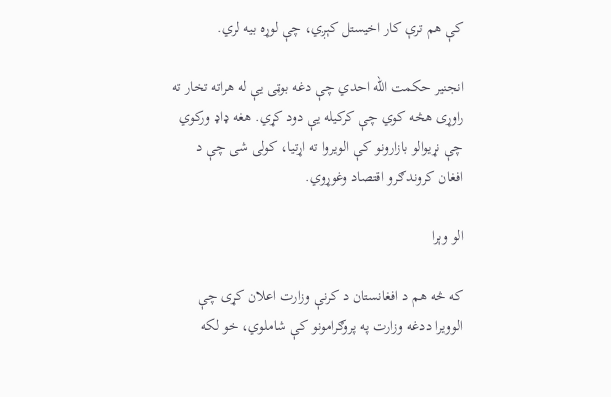کې هم ترې کار اخیستل کېږي، چې لوړه بیه لري.

انجنیر حکمت الله احدي چې دغه بوټی یې له هراته تخار ته راوړی هڅه کوي چې کرکیله یې دود کړي. هغه ډاډ ورکوي چې نړیوالو بازارونو کې الویروا ته اړتیا، کولی شی چې د افغان کروندګرو اقتصاد وغوړوي.

الو وېرا

که څه هم د افغانستان د کرنې وزارت اعلان کړی چې الوویرا ددغه وزارت په پروګرامونو کې شاملوي، خو لکه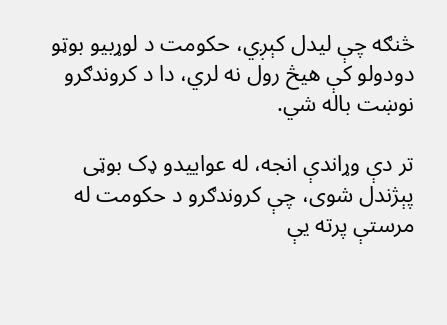څنګه چې لیدل کېږي، حکومت د لوړبیو بوټو دودولو کې هیڅ رول نه لري، دا د کروندګرو نوښت باله شي.

تر دې وړاندې انجه، له عواییدو ډک بوټی پېژندل شوی، چې کروندګرو د حکومت له مرستې پرته یې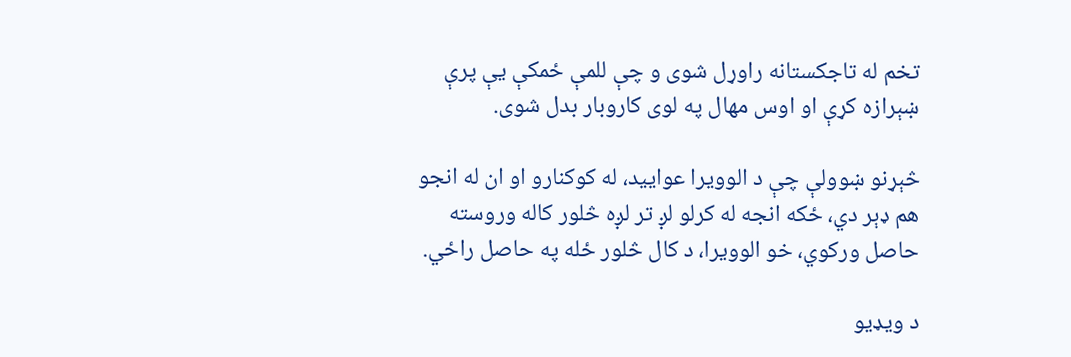تخم له تاجکستانه راوړل شوی و چې للمې ځمکې یې پرې ښېرازه کړې او اوس مهال په لوی کاروبار بدل شوی.

څېړنو ښوولې چې د الوویرا عوایید، له کوکنارو او ان له انجو هم ډېر دي، ځکه انجه له کرلو لږ تر لږه څلور کاله وروسته حاصل ورکوي، خو الوویرا، د کال څلور ځله په حاصل راځي.

د ویډیو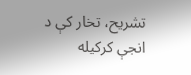تشریح، تخار کې د انجې کرکيله